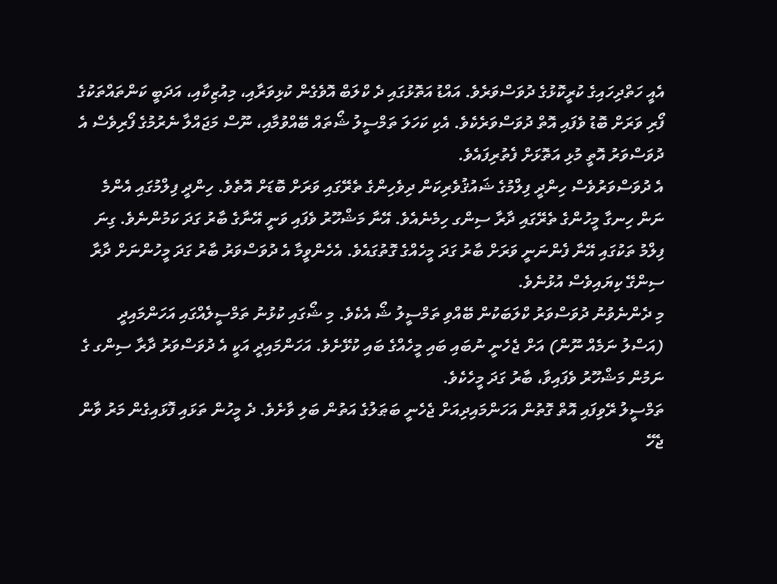އެއީ ހަތްދިހައިގެ ކުރީކޮޅުގެ ދުވަސްވަރެވެ. އައްޑު އަތޮޅުގައި ދެ ކްލަބް އޮވެގެން ކުޅިވަރާއި، މިއުޒިކާއި، އަދަބީ ކަންތައްތަކުގެ ފޯރި ވަރަށް ބޮޑު ވެފައި އޮތް ދުވަސްވަރެކެވެ. އެކި ކަހަލަ ތަމްސީލު ޝޯތައް ބޭއްވުމާއި، ނޫސް މަޖައްލާ ނެރުމުގެ ފޯރިވެސް އެ ދުވަސްވަރު އޮތީ މުޅި އަތޮޅަށް ފެތުރިފައެވެ.
އެ ދުވަސްވަރުވެސް ހިންދީ ފިލްމުގެ ޝައުޤުވެރިކަން ދިވެހިންގެ ތެރޭގައި ވަރަށް ބޮޑަށް އޮތެވެ. ހިންދީ ފިލްމުގައި އެންމެ ނަން ހިނގާ މީހުންގެ ތެރޭގައި ދާރާ ސިންގ ހިމެނެއެވެ. އޭނާ މަޝްހޫރު ވެފައި ވަނީ އޭނާގެ ބާރު ގަދަ ކަމުންނެވެ. ގިނަ ފިލްމު ތަކުގައި އޭނާ ފެންނަނީ ވަރަށް ބާރު ގަދަ މީހެއްގެ ގޮތުގައެވެ. އެހެންވީމާ އެ ދުވަސްވަރު ބާރު ގަދަ މީހުންނަށް ދާރާ ސިންގޭ ކިޔައިވެސް އުޅުނެވެ.
މި ދެންނެވުނު ދުވަސްވަރު ކްލަބަކުން ބޭއްވި ތަމްސީލު ޝޯ އެކެވެ. މި ޝޯގައި ކުޅުނު ތަމްސީލެއްގައި އަހަންމައިދީ (އަސްލު ނަމެއް ނޫން) އަށް ޖެހެނީ ނުބައި ބައި މީހެއްގެ ބައި ކުޅޭށެވެ. އަހަންމައިދީ އަކީ އެ ދުވަސްވަރު ދާރާ ސިންގ ގެ ނަމުން މަޝްހޫރު ވެފައިވާ، ބާރު ގަދަ މީހެކެވެ.
ތަމްސީލު ރޭވިފައި އޮތް ގޮތުން އަހަންމައިދިއަށް ޖެހެނީ ބަޠަލުގެ އަތުން ބަލި ވާށެވެ. ދެ މީހުން ތަޅައި ފޮޅައިގެން މަރު ވާން ޖެހޭ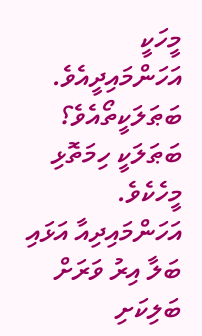މީހަކީ އަހަންމައިދީއެވެ.
ބަޠަލަކީތޯއެވެ؟ ބަޠަލަކީ ހިމަތޮޅި މީހެކެވެ. އަހަންމައިދިއާ އަޅައި ބަލާ އިރު ވަރަށް ބަލިކަށި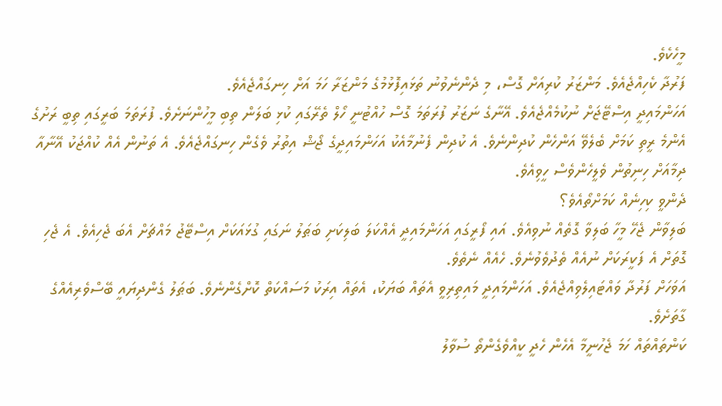މީހެކެވެ.
ފަރުދާ ކެހިއްޖެއެވެ. މަންޒަރު ކުރިއަށް ގޮސް، މި ދެންނެވުނު ތަޅައިފޮޅުމުގެ މަންޒަރާ ހަމަ އަށް ހިނގައްޖެއެވެ.
އަހަންމައިދީ އިސްޓޭޖަށް ނުކުމެއްޖެއެވެ. އޭނާގެ ނަޒަރު ފުރަތަމަ ގޮސް ހުއްޓުނީ ހޯލް ތެރޭގައި ކުޅި ބަލަން ތިބި މީހުންނަށެވެ. ފުރަތަމަ ބަރީގައި ތިބީ ރަށުގެ އެންމެ ރީތި ކަމަށް ބެލެވޭ އަންހެން ކުދިންނެވެ. އެ ކުދިން ފެނުމާއެކު އަހަންމައިދީގެ ޖޯޝް އިތުރު ވެގެން ހިނގައްޖެއެވެ. އެ ތަނުން އެއް ކުއްޖަކު އޭނާއާ ދިމާއަށް ހިނިތުން ވެލީހެންވެސް ހީވިއެވެ.
ދެންވީ ކިހިނެއް ކަމަށްތޯއެވެ؟
ބަލިވާން ޖެހޭ މީހާ ބަލިވާ ގޮތެއް ނުވިއެވެ. އައި ފޯރީގައި އަހަންމައިދީ އެއްކަލަ ބަލިކަށި ބަޠަލު ނަގައި ގުޅައަކަށް އިސްޓޭޖު މައްޗަށް އެބަ ޖެހިއެވެ. އެ ޖެހި ގޮތަށް އެ ފަކީރަކަށް ނުއެއް ތެދުވެވުނެވެ. ހެއެއް ނެތެވެ.
އަވަހަށް ފަރުދާ ވައްޓައިލެވިއްޖެއެވެ. އަހަންމައިދީ މައިތިރިވީ އެތައް ބަޔަކު، އެތައް އިރަކު މަސައްކަތް ކޮށްގެންނެވެ. ބަޠަލު ގެންދިޔައީ ބޭސްވެރިއެއްގެ ގާތަށެވެ.
ކަންތައްތައް ހަމަ ޖެހުނީމާ އެހެން ހެދީ ކީއްވެގެންތޯ ސުވާލު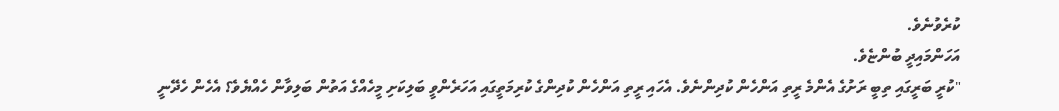ކުރެވުނެވެ.
އަހަންމައިދީ ބުންޏެވެ.
"ކުރީ ބަރީގައި ތިބީ ރަށުގެ އެންމެ ރީތި އަންހެން ކުދިންނެވެ. އެހައި ރީތި އަންހެން ކުދިންގެ ކުރިމަތީގައި އަހަރެންވީ ބަލިކަށި މީހެއްގެ އަތުން ބަލިވާން ހެއްޔެވެ؟ އެހެން ހެދޭނީ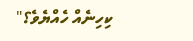ކިހިނެއް ހެއްޔެވެ؟"